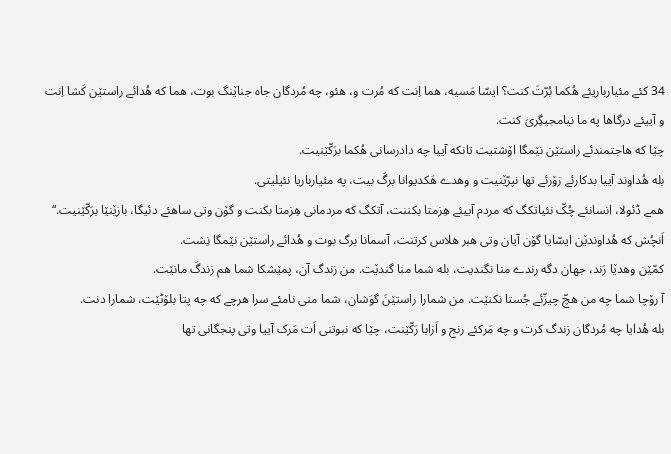34 کئے مئیارباریئے هُکما بُرّتَ کنت؟ ایسّا مَسیه، هما اِنت که مُرت و، هئو، چه مُردگان جاه جناێنگ بوت، هما که هُدائے راستێن کَشا اِنت و آییئے درگاها په ما نیامجیگِریَ کنت.
چێا که هاجتمندئے راستێن نێمگا اۆشتیت تانکه آییا چه دادرسانی هُکما برَکّێنیت.
بله هُداوند آییا بدکارئے زۆرئے تها نپرّێنیت و وهدے هَکدیوانا برگَ بیت، په مئیارباریا نئیلیتی.
همے ڈئولا، انسانئے چُکّ نئیاتکگ که مردم آییئے هِزمتا بکننت، آتکگ که مردمانی هِزمتا بکنت و گۆن وتی ساهئے دئیگا، بازێنێا برَکّێنیت.“
اَنچُش که هُداوندێن ایسّایا گۆن آیان وتی هبر هلاس کرتنت، آسمانا برگ بوت و هُدائے راستێن نێمگا نِشت.
کمّێن وهدێا رَند، جهان دگه رندے منا نگندیت، بله شما منا گندێت. من زندگ آن، پمێشکا شما هم زندگَ مانێت.
آ رۆچا شما چه من هچّ چیزّئے جُستا نکنێت. من شمارا راستێنَ گوَشان، شما منی نامئے سرا هرچے که چه پتا بلۆٹێت، شمارا دنت.
بله هُدایا چه مُردگان زندگ کرت و چه مَرکئے رنج و اَزابا رَکّێنت، چێا که نبوتنی اَت مَرک آییا وتی پنجگانی تها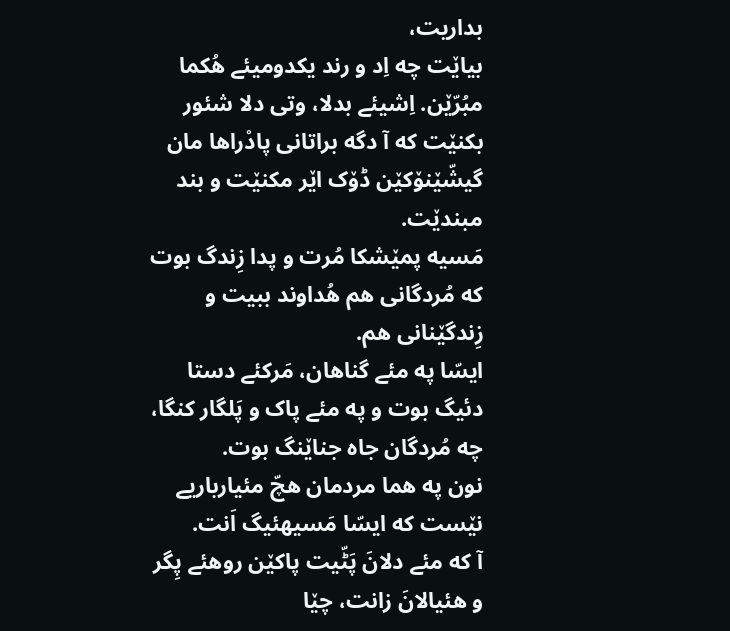بداریت،
بیاێت چه اِد و رند یکدومیئے هُکما مبُرّێن. اِشیئے بدلا، وتی دلا شئور بکنێت که آ دگه براتانی پادْراها مان گیشّێنۆکێن ڈۆک اێر مکنێت و بند مبندێت.
مَسیه پمێشکا مُرت و پدا زِندگ بوت که مُردگانی هم هُداوند ببیت و زِندگێنانی هم.
ایسّا په مئے گناهان، مَرکئے دستا دئیگ بوت و په مئے پاک و پَلگار کنگا، چه مُردگان جاه جناێنگ بوت.
نون په هما مردمان هچّ مئیارباریے نێست که ایسّا مَسیهئیگ اَنت.
آ که مئے دلانَ پَٹّیت پاکێن روهئے پِگر و هئیالانَ زانت، چێا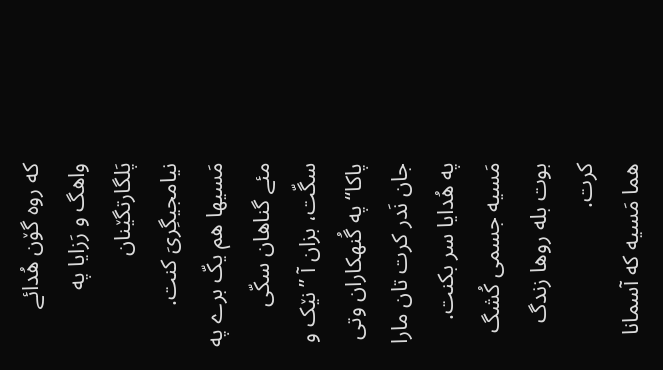که روه گۆن هُدائے واهگ و رَزایا په پَلگارتگێنان نیامجیگِریَ کنت.
مَسیها هم یکّ برے په مئے گناهان سکّی سگّت، بزان آ ”نێک و پاکا“ په گُنهکاران وتی جان نَدر کرت تان مارا په هُدایا سر بکنت. مَسیه جسمی کُشگ بوت بله روها زندگ کرت.
هما مَسیه که آسمانا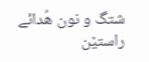شتگ و نون هُدائے راستێن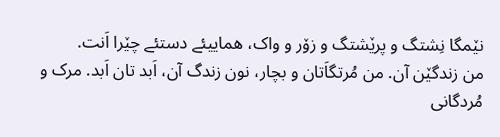نێمگا نِشتگ و پرێشتگ و زۆر و واک، هماییئے دستئے چێرا اَنت.
من زندگێن آن. من مُرتگاَتان و بچار، نون زندگ آن، اَبد تان اَبد. مرک و مُردگانی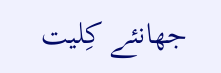جهانئے کِلیت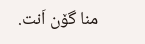منا گۆن اَنت.